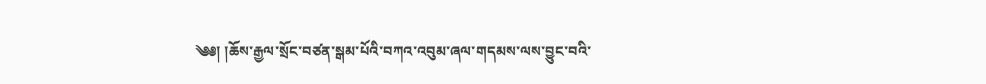༄༅། །ཆོས་རྒྱལ་སྲོང་བཙན་སྒམ་པོའི་བཀའ་འབུམ་ཞལ་གདམས་ལས་བྱུང་བའི་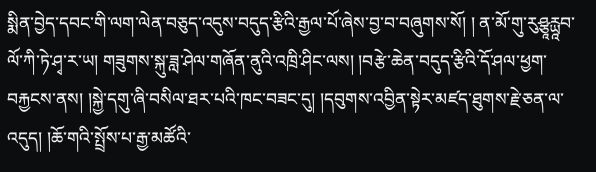སྨིན་བྱེད་དབང་གི་ལག་ལེན་བཅུད་འདུས་བདུད་རྩིའི་རྒྱལ་པོ་ཞེས་བྱ་བ་བཞུགས་སོ། ། ན་མོ་གུ་རུཤྩཱརྻཱབ་ལོ་ཀི་ཏེ་ཤྭ་ར་ཡ། གཟུགས་སྐུ་ཟླ་ཤེལ་གཞོན་ནུའི་འཁྲི་ཤིང་ལས། །བརྩེ་ཆེན་བདུད་རྩིའི་དོ་ཤལ་ཕྱག་བརྐྱངས་ནས། །སྐྱེ་དགུ་ཞི་བསིལ་ཐར་པའི་ཁང་བཟང་དུ། །དབུགས་འབྱིན་སྟེར་མཛད་ཐུགས་རྗེ་ཅན་ལ་འདུད། །ཆོ་གའི་སྤྲོས་པ་རྒྱ་མཚོའི་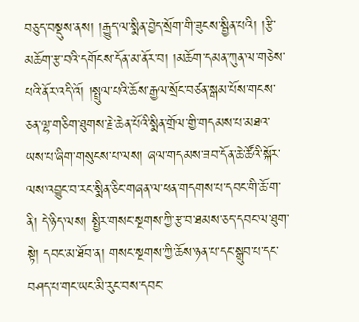བཅུད་བསྡུས་ནས། །རྒྱུད་ལ་སྨིན་བྱེད་སྲོག་གི་ཟུངས་སྦྱིན་པའི། །རྩི་མཆོག་རྩ་བའི་དགོངས་དོན་མ་ནོར་བ། །མཆོག་དམན་ཀུན་ལ་གཅེས་པའི་ནོར་འདི་འོ། །སྤྲུལ་པའི་ཆོས་རྒྱལ་སྲོང་བཙན་སྒམ་པོས་གངས་ཅན་ལྷ་གཅིག་ཐུགས་རྗེ་ཆེན་པོའི་སྨིན་གྲོལ་གྱི་གདམས་པ་མཐའ་ཡས་པ་ཞིག་གསུངས་པ་ལས། ཞལ་གདམས་ཟབ་དོན་ཆེ་ཚོའི་སྐོར་ལས་འབྱུང་བ་རང་སྨིན་ཅིང་གཞན་ལ་ཕན་གདགས་པ་དབང་གི་ཆོ་ག་ནི། དེ་ཉིད་ལས། སྤྱིར་གསང་སྔགས་ཀྱི་རྩ་བ་ཐམས་ཅད་དབང་ལ་ཐུག་སྟེ། དབང་མ་ཐོབ་ན། གསང་སྔགས་ཀྱི་ཆོས་ཉན་པ་དང་སྒྲུབ་པ་དང་བཤད་པ་གང་ཡང་མི་རུང་བས་དབང་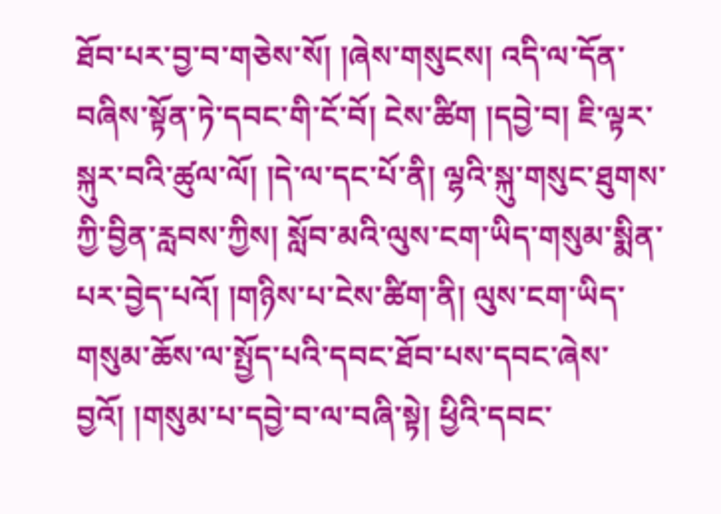ཐོབ་པར་བྱ་བ་གཅེས་སོ། །ཞེས་གསུངས། འདི་ལ་དོན་བཞིས་སྟོན་ཏེ་དབང་གི་ངོ་བོ། ངེས་ཚིག །དབྱེ་བ། ཇི་ལྟར་སྐུར་བའི་ཚུལ་ལོ། །དེ་ལ་དང་པོ་ནི། ལྷའི་སྐུ་གསུང་ཐུགས་ཀྱི་བྱིན་རླབས་ཀྱིས། སློབ་མའི་ལུས་ངག་ཡིད་གསུམ་སྨིན་པར་བྱེད་པའོ། །གཉིས་པ་ངེས་ཚིག་ནི། ལུས་ངག་ཡིད་གསུམ་ཆོས་ལ་སྤྱོད་པའི་དབང་ཐོབ་པས་དབང་ཞེས་བྱའོ། །གསུམ་པ་དབྱེ་བ་ལ་བཞི་སྟེ། ཕྱིའི་དབང་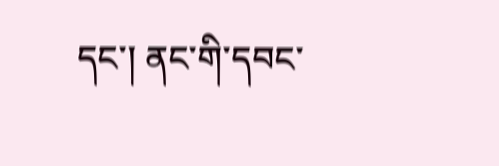དང་། ནང་གི་དབང་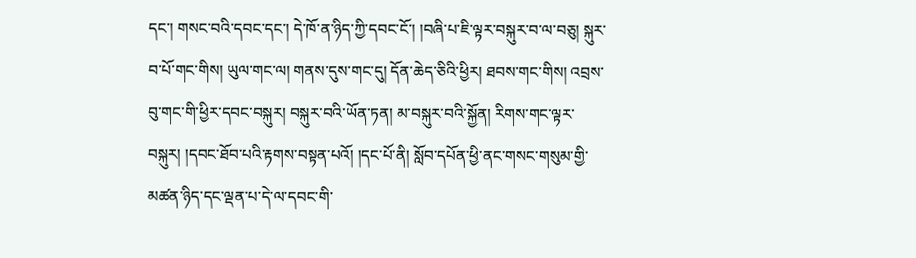དང་། གསང་བའི་དབང་དང་། དེ་ཁོ་ན་ཉིད་ཀྱི་དབང་ངོ་། །བཞི་པ་ཇི་ལྟར་བསྐུར་བ་ལ་བཅུ། སྐུར་བ་པོ་གང་གིས། ཡུལ་གང་ལ། གནས་དུས་གང་དུ། དོན་ཆེད་ཅིའི་ཕྱིར། ཐབས་གང་གིས། འབྲས་བུ་གང་གི་ཕྱིར་དབང་བསྐུར། བསྐུར་བའི་ཡོན་ཏན། མ་བསྐུར་བའི་སྐྱོན། རིགས་གང་ལྟར་བསྐུར། །དབང་ཐོབ་པའི་རྟགས་བསྟན་པའོ། །དང་པོ་ནི། སློབ་དཔོན་ཕྱི་ནང་གསང་གསུམ་གྱི་མཚན་ཉིད་དང་ལྡན་པ་དེ་ལ་དབང་གི་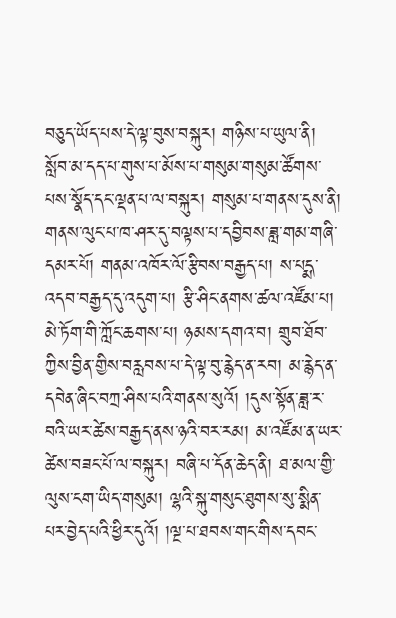བཅུད་ཡོད་པས་དེ་ལྟ་བུས་བསྐུར། གཉིས་པ་ཡུལ་ནི། སློབ་མ་དད་པ་གུས་པ་མོས་པ་གསུམ་གསུམ་ཚོགས་པས་སྣོད་དང་ལྡན་པ་ལ་བསྐུར། གསུམ་པ་གནས་དུས་ནི། གནས་ལུང་པ་ཁ་ཤར་དུ་བལྟས་པ་དབྱིབས་ཟླ་གམ་གཞི་དམར་པོ། གནམ་འཁོར་ལོ་རྩིབས་བརྒྱད་པ། ས་པདྨ་འདབ་བརྒྱད་དུ་འདུག་པ། རྩི་ཤིང་ནགས་ཚལ་འཛོམ་པ། མེ་ཏོག་གི་ཀློང་ཆགས་པ། ཉམས་དགའ་བ། གྲུབ་ཐོབ་ཀྱིས་བྱིན་གྱིས་བརླབས་པ་དེ་ལྟ་བུ་རྙེད་ན་རབ། མ་རྙེད་ན་དབེན་ཞིང་བཀྲ་ཤིས་པའི་གནས་སུའོ། །དུས་སྟོན་ཟླ་ར་བའི་ཡར་ཚེས་བརྒྱད་ནས་ཉའི་བར་རམ། མ་འཛོམ་ན་ཡར་ཚེས་བཟང་པོ་ལ་བསྐུར། བཞི་པ་དོན་ཆེད་ནི། ཐ་མལ་གྱི་ལུས་ངག་ཡིད་གསུམ། ལྷའི་སྐུ་གསུང་ཐུགས་སུ་སྨིན་པར་བྱེད་པའི་ཕྱིར་དུའོ། །ལྔ་པ་ཐབས་གང་གིས་དབང་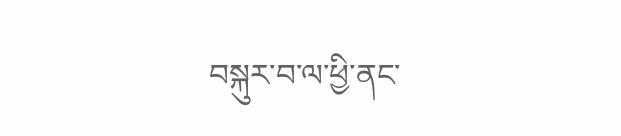བསྐུར་བ་ལ་ཕྱི་ནང་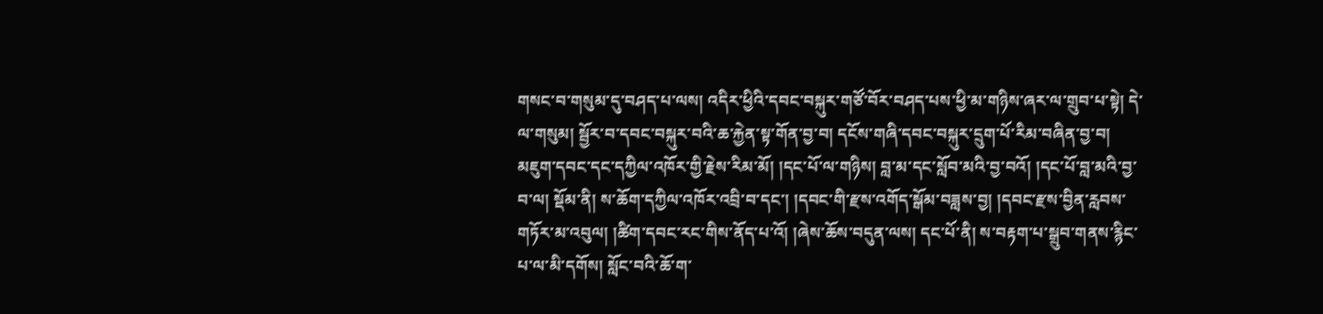གསང་བ་གསུམ་དུ་བཤད་པ་ལས། འདིར་ཕྱིའི་དབང་བསྐུར་གཙོ་བོར་བཤད་པས་ཕྱི་མ་གཉིས་ཞར་ལ་གྲུབ་པ་སྟེ། དེ་ལ་གསུམ། སྦྱོར་བ་དབང་བསྐུར་བའི་ཆ་རྐྱེན་སྟ་གོན་བྱ་བ། དངོས་གཞི་དབང་བསྐུར་དྲུག་པོ་རིམ་བཞིན་བྱ་བ། མཇུག་དབང་དང་དཀྱིལ་འཁོར་གྱི་རྗེས་རིམ་མོ། །དང་པོ་ལ་གཉིས། བླ་མ་དང་སློབ་མའི་བྱ་བའོ། །དང་པོ་བླ་མའི་བྱ་བ་ལ། སྡོམ་ནི། ས་ཆོག་དཀྱིལ་འཁོར་འབྲི་བ་དང་། །དབང་གི་རྫས་འགོད་སྒོམ་བཟླས་བྱ། །དབང་རྫས་བྱིན་རླབས་གཏོར་མ་འབུལ། །ཚིག་དབང་རང་གིས་ནོད་པ་འོ། །ཞེས་ཆོས་བདུན་ལས། དང་པོ་ནི། ས་བརྟག་པ་སྒྲུབ་གནས་རྙིང་པ་ལ་མི་དགོས། སློང་བའི་ཆོ་ག་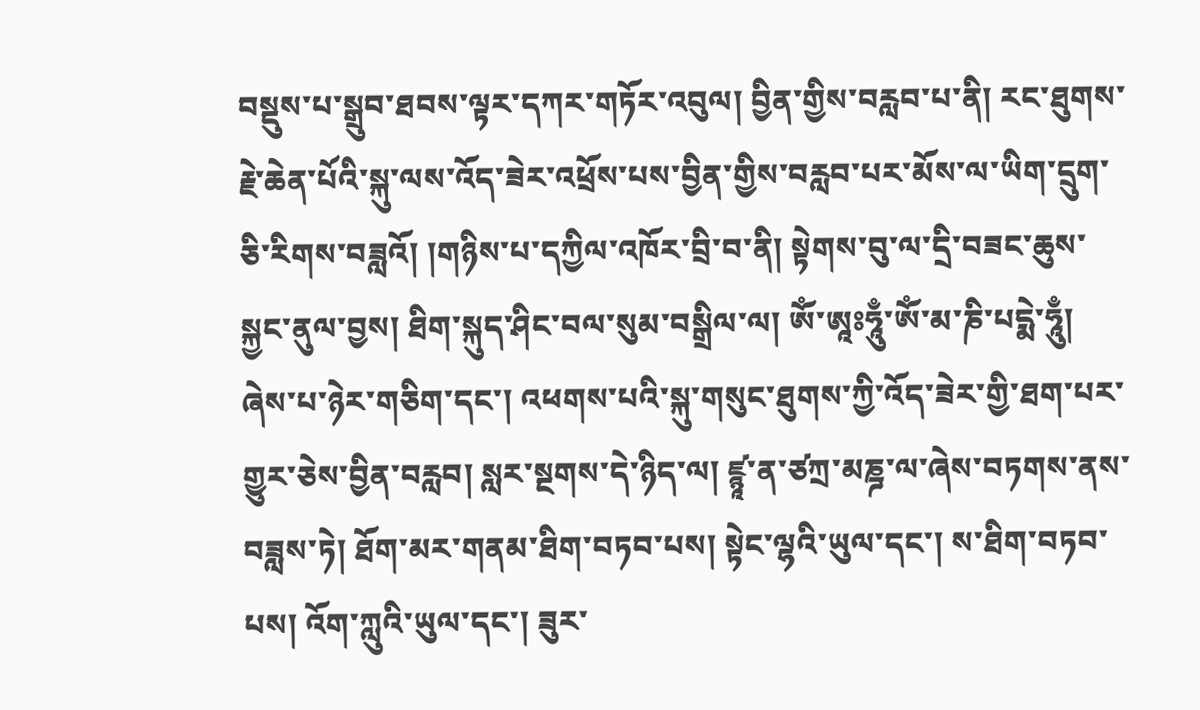བསྡུས་པ་སྒྲུབ་ཐབས་ལྟར་དཀར་གཏོར་འབུལ། བྱིན་གྱིས་བརླབ་པ་ནི། རང་ཐུགས་རྗེ་ཆེན་པོའི་སྐུ་ལས་འོད་ཟེར་འཕྲོས་པས་བྱིན་གྱིས་བརླབ་པར་མོས་ལ་ཡིག་དྲུག་ཅི་རིགས་བཟླའོ། །གཉིས་པ་དཀྱིལ་འཁོར་བྲི་བ་ནི། སྟེགས་བུ་ལ་དྲི་བཟང་ཆུས་སྐྱང་ནུལ་བྱས། ཐིག་སྐུད་ཤིང་བལ་སུམ་བསྒྲིལ་ལ། ཨོཾ་ཨཱཿཧཱུྃ་ཨོཾ་མ་ཎི་པདྨེ་ཧཱུྃ། ཞེས་པ་ཉེར་གཅིག་དང་། འཕགས་པའི་སྐུ་གསུང་ཐུགས་ཀྱི་འོད་ཟེར་གྱི་ཐག་པར་གྱུར་ཅེས་བྱིན་བརླབ། སླར་སྔགས་དེ་ཉིད་ལ། ཛྙཱ་ན་ཙཀྲ་མཎྜ་ལ་ཞེས་བཏགས་ནས་བཟླས་ཏེ། ཐོག་མར་གནམ་ཐིག་བཏབ་པས། སྟེང་ལྷའི་ཡུལ་དང་། ས་ཐིག་བཏབ་པས། འོག་ཀླུའི་ཡུལ་དང་། ཟུར་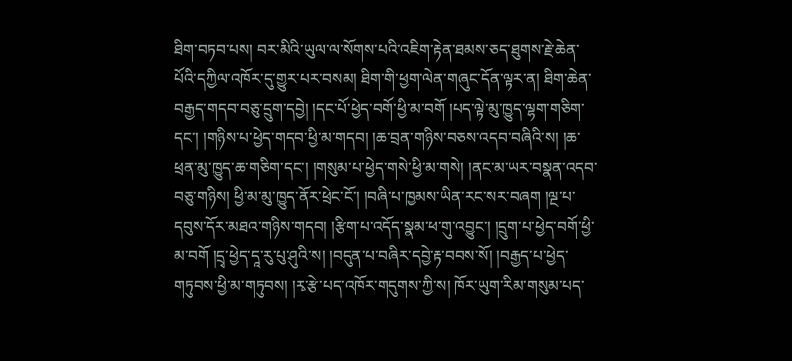ཐིག་བཏབ་པས། བར་མིའི་ཡུལ་ལ་སོགས་པའི་འཇིག་རྟེན་ཐམས་ཅད་ཐུགས་རྗེ་ཆེན་པོའི་དཀྱིལ་འཁོར་དུ་གྱུར་པར་བསམ། ཐིག་གི་ཕྱག་ལེན་གཞུང་དོན་ལྟར་ན། ཐིག་ཆེན་བརྒྱད་གདབ་བཅུ་དྲུག་དབྱེ། །དང་པོ་ཕྱེད་བགོ་ཕྱི་མ་བགོ །པད་ལྟེ་མུ་ཁྱུད་ལྷག་གཅིག་དང་། །གཉིས་པ་ཕྱེད་གདབ་ཕྱི་མ་གདབ། །ཆ་བྲན་གཉིས་བཅས་འདབ་བཞིའི་ས། །ཆ་ཕྲན་མུ་ཁྱུད་ཆ་གཅིག་དང་། །གསུམ་པ་ཕྱེད་གསེ་ཕྱི་མ་གསེ། །ནང་མ་ཡར་བསྣན་འདབ་བཅུ་གཉིས། ཕྱི་མ་མུ་ཁྱུད་ནོར་ཕྲེང་ངོ་། །བཞི་པ་ཁྱམས་ཡིན་རང་སར་བཞག །ལྔ་པ་དབུས་དོར་མཐའ་གཉིས་གདབ། །རྩིག་པ་འདོད་སྣམ་ཕ་གུ་འབྱུང་། །དྲུག་པ་ཕྱེད་བགོ་ཕྱི་མ་བགོ །དྲྭ་ཕྱེད་དཱ་རུ་པུ་ཤུའི་ས། །བདུན་པ་བཞིར་དབྱེ་རྟ་བབས་སོ། །བརྒྱད་པ་ཕྱེད་གཏུབས་ཕྱི་མ་གཏུབས། །རྭ་རྩེ་པད་འཁོར་གདུགས་ཀྱི་ས། ཁོར་ཡུག་རིམ་གསུམ་པད་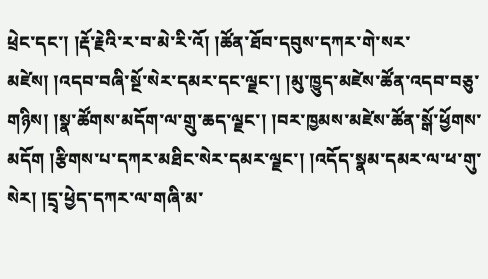ཕྲེང་དང་། །རྡོ་རྗེའི་ར་བ་མེ་རི་འོ། །ཚོན་ཐོབ་དབུས་དཀར་གེ་སར་མཛེས། །འདབ་བཞི་སྔོ་སེར་དམར་དང་ལྗང་། །མུ་ཁྱུད་མཛེས་ཚོན་འདབ་བཅུ་གཉིས། །སྣ་ཚོགས་མདོག་ལ་གྲུ་ཆད་ལྗང་། །བར་ཁྱམས་མཛེས་ཚོན་སྒོ་ཕྱོགས་མདོག །རྩིགས་པ་དཀར་མཐིང་སེར་དམར་ལྗང་། །འདོད་སྣམ་དམར་ལ་ཕ་གུ་སེར། །དྲྭ་ཕྱེད་དཀར་ལ་གཞི་མ་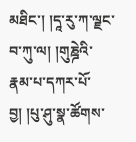མཐིང་། །དཱ་རུ་ཀ་ལྗང་བ་ཀུ་ལ། །གུཎྜེའི་རྣམ་པ་དཀར་པོ་བྱ། །པུ་ཤུ་སྣ་ཚོགས་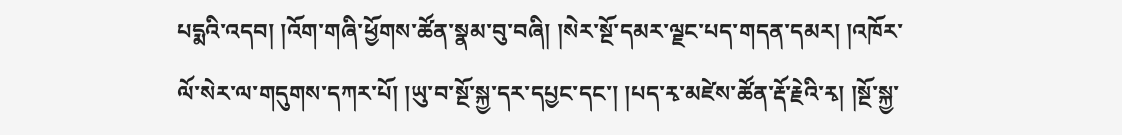པདྨའི་འདབ། །འོག་གཞི་ཕྱོགས་ཚོན་སྣམ་བུ་བཞི། །སེར་སྔོ་དམར་ལྗང་པད་གདན་དམར། །འཁོར་ལོ་སེར་ལ་གདུགས་དཀར་པོ། །ཡུ་བ་སྔོ་སྐྱ་དར་དཔྱང་དང་། །པད་རྭ་མཛེས་ཚོན་རྡོ་རྗེའི་རྭ། །སྔོ་སྐྱ་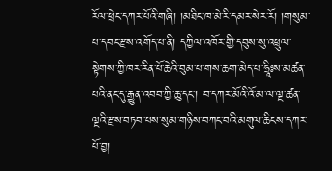རོལ་ཕྲེང་དཀར་པོའི་གཞི། །མཐིང་ཁ་མེ་རི་དམར་སེར་རོ། །གསུམ་པ་དབང་རྫས་འགོད་པ་ནི། དཀྱིལ་འཁོར་གྱི་དབུས་སུ་འཕྲུལ་སྟེགས་ཀྱི་ཁར་རིན་པོ་ཆེའི་བུམ་པ་གས་ཆག་མེད་པ་ཧྲཱིཿས་མཚན་པའི་ནང་དུ་རྒྱུན་འབབ་ཀྱི་ཆུ་དང་། བ་དཀར་མོའི་འོ་མ་ལ་ལྔ་ཚན་ལྔའི་རྫས་བཏབ་པས་སུམ་གཉིས་བཀང་བའི་མགུལ་ཆིངས་དཀར་པོ་བྱ།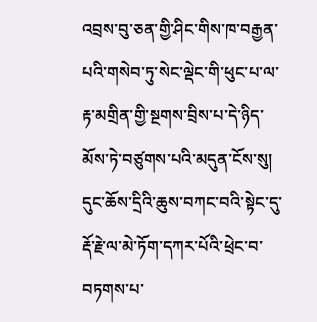འབྲས་བུ་ཅན་གྱི་ཤིང་གིས་ཁ་བརྒྱན་པའི་གསེབ་ཏུ་སེང་ལྡེང་གི་ཕུང་པ་ལ་རྟ་མགྲིན་གྱི་སྔགས་བྲིས་པ་དེ་ཉིད་མོས་ཏེ་བཙུགས་པའི་མདུན་ངོས་སུ། དུང་ཆོས་དྲིའི་ཆུས་བཀང་བའི་སྟེང་དུ་རྡོ་རྗེ་ལ་མེ་ཏོག་དཀར་པོའི་ཕྲེང་བ་བཏགས་པ་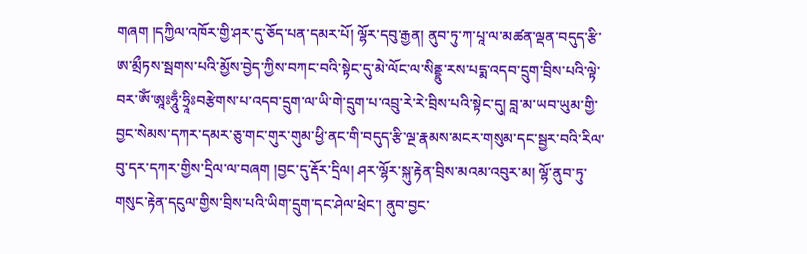གཞག །དཀྱིལ་འཁོར་གྱི་ཤར་དུ་ཅོད་པན་དམར་པོ། ལྷོར་དབུ་རྒྱན། ནུབ་ཏུ་ཀ་པཱ་ལ་མཚན་ལྡན་བདུད་རྩི་ཨ་མྲྀཏས་སྦགས་པའི་མྱོས་བྱེད་ཀྱིས་བཀང་བའི་སྟེང་དུ་མེ་ལོང་ལ་སིནྡྷུ་རས་པདྨ་འདབ་དྲུག་བྲིས་པའི་ལྟེ་བར་ཨོཾ་ཨཱཿཧཱུྃ་ཧྲཱིཿབརྩེགས་པ་འདབ་དྲུག་ལ་ཡི་གེ་དྲུག་པ་འབྲུ་རེ་རེ་བྲིས་པའི་སྟེང་དུ། བླ་མ་ཡབ་ཡུམ་གྱི་བྱང་སེམས་དཀར་དམར་ཅུ་གང་གུར་གུམ་ཕྱི་ནང་གི་བདུད་རྩི་ལྔ་རྣམས་མངར་གསུམ་དང་སྦྱར་བའི་རིལ་བུ་དར་དཀར་གྱིས་དྲིལ་ལ་བཞག །བྱང་དུ་རྡོར་དྲིལ། ཤར་ལྷོར་སྐུ་རྟེན་བྲིས་མའམ་འབུར་མ། ལྷོ་ནུབ་ཏུ་གསུང་རྟེན་དངུལ་གྱིས་བྲིས་པའི་ཡིག་དྲུག་དང་ཤེལ་ཕྲེང་། ནུབ་བྱང་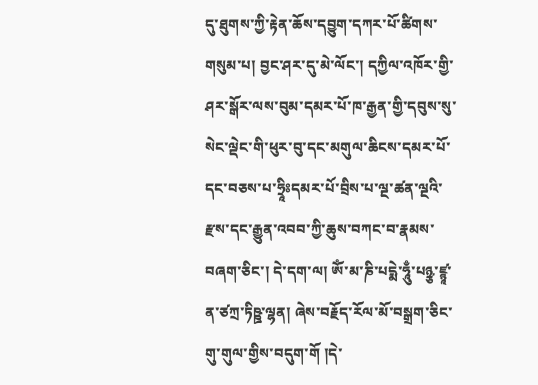དུ་ཐུགས་ཀྱི་རྟེན་ཆོས་དབྱུག་དཀར་པོ་ཚིགས་གསུམ་པ། བྱང་ཤར་དུ་མེ་ལོང་། དཀྱིལ་འཁོར་གྱི་ཤར་སྒོར་ལས་བུམ་དམར་པོ་ཁ་རྒྱན་གྱི་དབུས་སུ་སེང་ལྡེང་གི་ཕུར་བུ་དང་མགུལ་ཆིངས་དམར་པོ་དང་བཅས་པ་ཧྲཱིཿདམར་པོ་བྲིས་པ་ལྔ་ཚན་ལྔའི་རྫས་དང་རྒྱུན་འབབ་ཀྱི་ཆུས་བཀང་བ་རྣམས་བཞག་ཅིང་། དེ་དག་ལ། ཨོཾ་མ་ཎི་པདྨེ་ཧཱུྃ་པཉྩ་ཛྙཱ་ན་ཙཀྲ་ཏིཥྛ་ལྷན། ཞེས་བརྗོད་རོལ་མོ་བསྒྲག་ཅིང་གུ་གུལ་གྱིས་བདུག་གོ །དེ་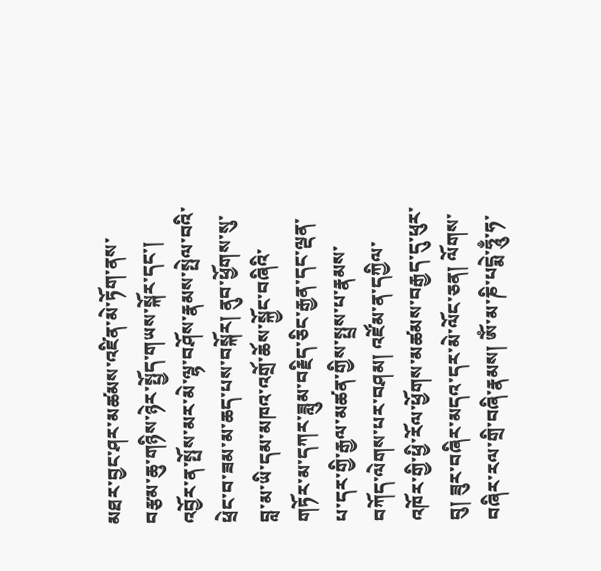མཐར་བྱང་ཤར་མཚམས་འཛིན་མེ་ཏོག་ནས་བརྩམ་ཆུ་གཉིས་ཉེར་སྤྱོད་གཡས་སྐོར་དང་། འབྱོར་ན་སྤོས་མར་མེ་ལྷ་བཤོས་རྣམས་སྤེལ་བའི་ཕྲེང་བ་ཟམ་མ་ཆད་པས་བསྐོར། ནུབ་ཕྱོགས་སུ་བླ་མ་ཡི་དམ་མཁའ་འགྲོ་ཆོས་སྐྱོང་བཞིའི་གཏོར་མ་དཀར་ཟླུམ་བརྗིད་ཅིང་རྒྱན་དང་ལྡན་པ་དར་གྱི་རྒྱལ་མཚན་གྱིས་སྤྲས་པ་རྣམས་བཀོད་ལེགས་པར་བཤམ། འཛོམ་ན་དཀྱིལ་འཁོར་གྱི་ཕྱི་རོལ་ཕྱོགས་མཚམས་བརྒྱད་དུ་ཕུར་བུ། ཟུར་བཞིར་མདའ་དར་མེ་ལོང་ཅན། ལོགས་བཞིར་རལ་གྲི་བཞི་རྣམས། ཨོཾ་མ་ཎི་པདྨེ་ཧཱུྃ་ཧ་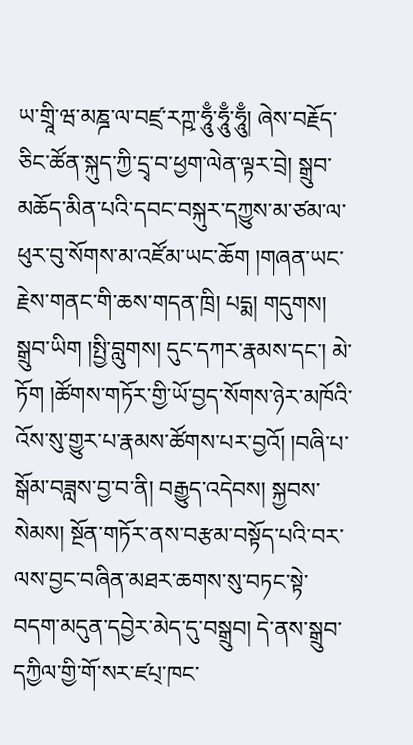ཡ་གྲཱི་ཝ་མཎྜ་ལ་བཛྲ་རཀྵ་ཧཱུྃ་ཧཱུྃ་ཧཱུྃ། ཞེས་བརྗོད་ཅིང་ཚོན་སྐུད་ཀྱི་དྲྭ་བ་ཕྱག་ལེན་ལྟར་བྲེ། སྒྲུབ་མཆོད་མིན་པའི་དབང་བསྐུར་དཀྱུས་མ་ཙམ་ལ་ཕུར་བུ་སོགས་མ་འཛོམ་ཡང་ཆོག །གཞན་ཡང་རྗེས་གནང་གི་ཆས་གདན་ཁྲི། པདྨ། གདུགས། སྒྲུབ་ཡིག །སྤྱི་བླུགས། དུང་དཀར་རྣམས་དང་། མེ་ཏོག །ཚོགས་གཏོར་གྱི་ཡོ་བྱད་སོགས་ཉེར་མཁོའི་འོས་སུ་གྱུར་པ་རྣམས་ཚོགས་པར་བྱའོ། །བཞི་པ་སྒོམ་བཟླས་བྱ་བ་ནི། བརྒྱུད་འདེབས། སྐྱབས་སེམས། སྔོན་གཏོར་ནས་བརྩམ་བསྟོད་པའི་བར་ལས་བྱང་བཞིན་མཐར་ཆགས་སུ་བཏང་སྟེ་བདག་མདུན་དབྱེར་མེད་དུ་བསྒྲུབ། དེ་ནས་སྒྲུབ་དཀྱིལ་གྱི་གོ་སར་ཛཔ྄་ཁང་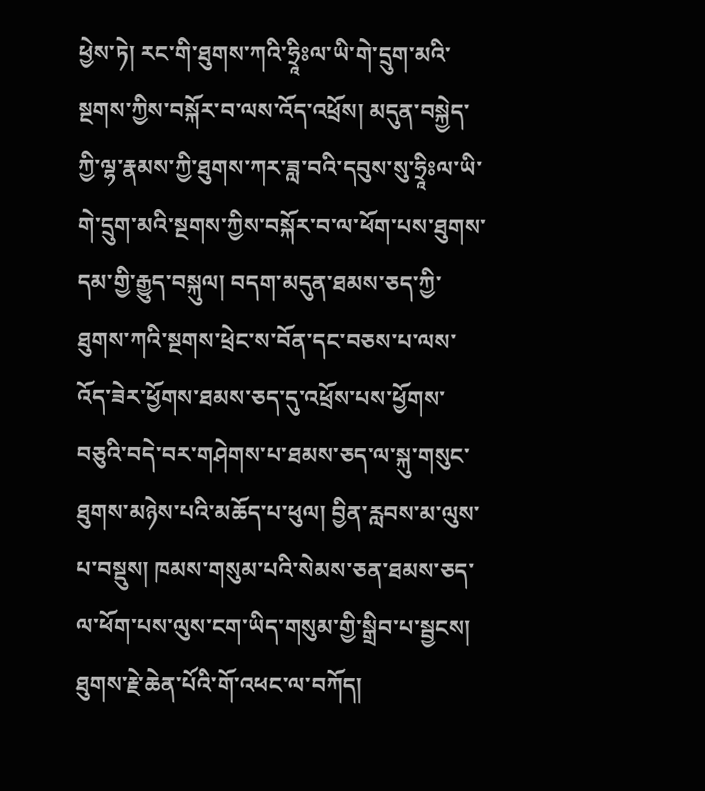ཕྱེས་ཏེ། རང་གི་ཐུགས་ཀའི་ཧྲཱིཿལ་ཡི་གེ་དྲུག་མའི་སྔགས་ཀྱིས་བསྐོར་བ་ལས་འོད་འཕྲོས། མདུན་བསྐྱེད་ཀྱི་ལྷ་རྣམས་ཀྱི་ཐུགས་ཀར་ཟླ་བའི་དབུས་སུ་ཧྲཱིཿལ་ཡི་གེ་དྲུག་མའི་སྔགས་ཀྱིས་བསྐོར་བ་ལ་ཕོག་པས་ཐུགས་དམ་གྱི་རྒྱུད་བསྐུལ། བདག་མདུན་ཐམས་ཅད་ཀྱི་ཐུགས་ཀའི་སྔགས་ཕྲེང་ས་བོན་དང་བཅས་པ་ལས་འོད་ཟེར་ཕྱོགས་ཐམས་ཅད་དུ་འཕྲོས་པས་ཕྱོགས་བཅུའི་བདེ་བར་གཤེགས་པ་ཐམས་ཅད་ལ་སྐུ་གསུང་ཐུགས་མཉེས་པའི་མཆོད་པ་ཕུལ། བྱིན་རླབས་མ་ལུས་པ་བསྡུས། ཁམས་གསུམ་པའི་སེམས་ཅན་ཐམས་ཅད་ལ་ཕོག་པས་ལུས་ངག་ཡིད་གསུམ་གྱི་སྒྲིབ་པ་སྦྱངས། ཐུགས་རྗེ་ཆེན་པོའི་གོ་འཕང་ལ་བཀོད།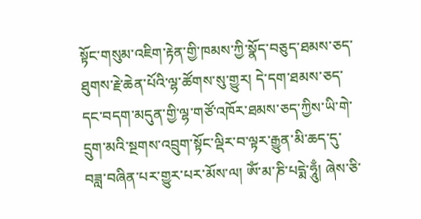སྟོང་གསུམ་འཇིག་རྟེན་གྱི་ཁམས་ཀྱི་སྣོད་བཅུད་ཐམས་ཅད་ཐུགས་རྗེ་ཆེན་པོའི་ལྷ་ཚོགས་སུ་གྱུར། དེ་དག་ཐམས་ཅད་དང་བདག་མདུན་གྱི་ལྷ་གཙོ་འཁོར་ཐམས་ཅད་ཀྱིས་ཡི་གེ་དྲུག་མའི་སྔགས་འབྲུག་སྟོང་ལྡིར་བ་ལྟར་རྒྱུན་མི་ཆད་དུ་བཟླ་བཞིན་པར་གྱུར་པར་མོས་ལ། ཨོཾ་མ་ཎི་པདྨེ་ཧཱུྃ། ཞེས་ཅི་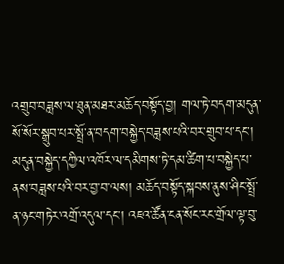འགྲུབ་བཟླས་ལ་ཐུན་མཐར་མཆོད་བསྟོད་བྱ། གལ་ཏེ་བདག་མདུན་སོ་སོར་སྒྲུབ་པར་སྤྲོ་ན་བདག་བསྐྱེད་བཟླས་པའི་བར་གྲུབ་པ་དང་། མདུན་བསྐྱེད་དཀྱིལ་འཁོར་ལ་དམིགས་ཏེ་དམ་ཚིག་པ་བསྐྱེད་པ་ནས་བཟླས་པའི་བར་བྱ་བ་ལས། མཆོད་བསྟོད་སྐབས་ནུས་ཤིང་སྤྲོ་ན་ཉང་གཏེར་འགྲོ་འདུལ་དང་། འཇའ་ཚོན་ངན་སོང་རང་གྲོལ་ལྟ་བུ་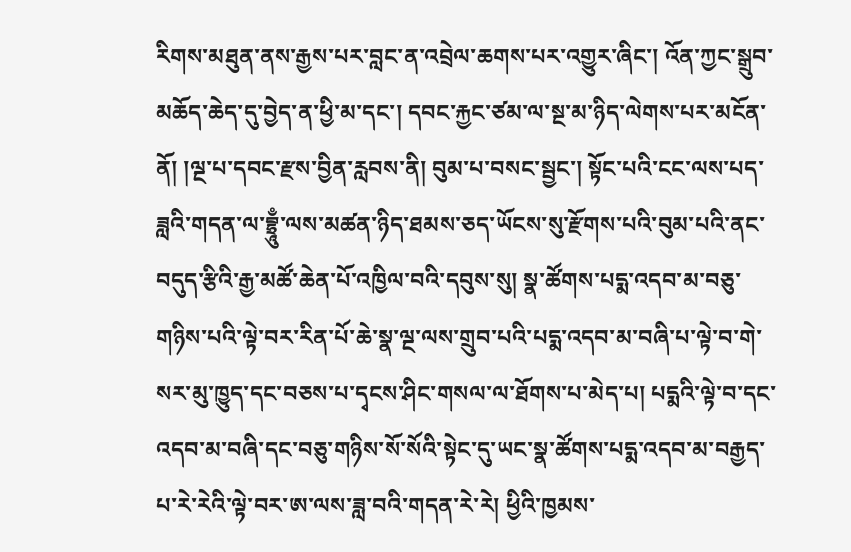རིགས་མཐུན་ནས་རྒྱས་པར་བླང་ན་འབྲེལ་ཆགས་པར་འགྱུར་ཞིང་། འོན་ཀྱང་སྒྲུབ་མཆོད་ཆེད་དུ་བྱེད་ན་ཕྱི་མ་དང་། དབང་རྐྱང་ཙམ་ལ་སྔ་མ་ཉིད་ལེགས་པར་མངོན་ནོ། །ལྔ་པ་དབང་རྫས་བྱིན་རླབས་ནི། བུམ་པ་བསང་སྦྱང་། སྟོང་པའི་ངང་ལས་པད་ཟླའི་གདན་ལ་བྷྲཱུྃ་ལས་མཚན་ཉིད་ཐམས་ཅད་ཡོངས་སུ་རྫོགས་པའི་བུམ་པའི་ནང་བདུད་རྩིའི་རྒྱ་མཚོ་ཆེན་པོ་འཁྱིལ་བའི་དབུས་སུ། སྣ་ཚོགས་པདྨ་འདབ་མ་བཅུ་གཉིས་པའི་ལྟེ་བར་རིན་པོ་ཆེ་སྣ་ལྔ་ལས་གྲུབ་པའི་པདྨ་འདབ་མ་བཞི་པ་ལྟེ་བ་གེ་སར་མུ་ཁྱུད་དང་བཅས་པ་དྭངས་ཤིང་གསལ་ལ་ཐོགས་པ་མེད་པ། པདྨའི་ལྟེ་བ་དང་འདབ་མ་བཞི་དང་བཅུ་གཉིས་སོ་སོའི་སྟེང་དུ་ཡང་སྣ་ཚོགས་པདྨ་འདབ་མ་བརྒྱད་པ་རེ་རེའི་ལྟེ་བར་ཨ་ལས་ཟླ་བའི་གདན་རེ་རེ། ཕྱིའི་ཁྱམས་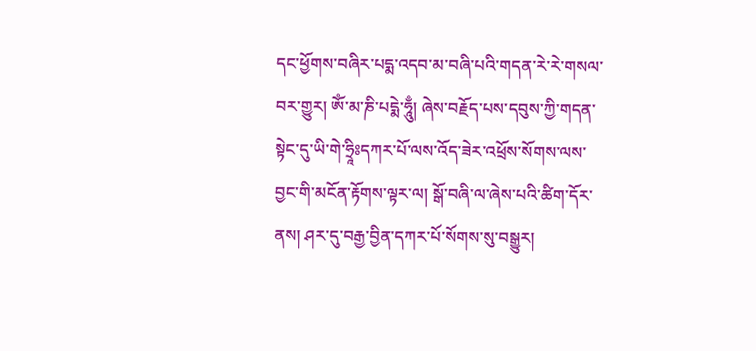དང་ཕྱོགས་བཞིར་པདྨ་འདབ་མ་བཞི་པའི་གདན་རེ་རེ་གསལ་བར་གྱུར། ཨོཾ་མ་ཎི་པདྨེ་ཧཱུྃ། ཞེས་བརྗོད་པས་དབུས་ཀྱི་གདན་སྟེང་དུ་ཡི་གེ་ཧྲཱིཿདཀར་པོ་ལས་འོད་ཟེར་འཕྲོས་སོགས་ལས་བྱང་གི་མངོན་རྟོགས་ལྟར་ལ། སྒོ་བཞི་ལ་ཞེས་པའི་ཚིག་དོར་ནས། ཤར་དུ་བརྒྱ་བྱིན་དཀར་པོ་སོགས་སུ་བསྒྱུར།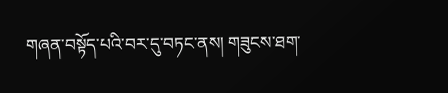གཞན་བསྟོད་པའི་བར་དུ་བཏང་ནས། གཟུངས་ཐག་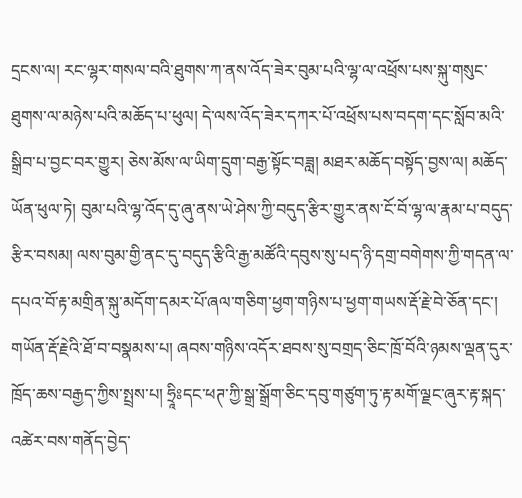དྲངས་ལ། རང་ལྷར་གསལ་བའི་ཐུགས་ཀ་ནས་འོད་ཟེར་བུམ་པའི་ལྷ་ལ་འཕྲོས་པས་སྐུ་གསུང་ཐུགས་ལ་མཉེས་པའི་མཆོད་པ་ཕུལ། དེ་ལས་འོད་ཟེར་དཀར་པོ་འཕྲོས་པས་བདག་དང་སློབ་མའི་སྒྲིབ་པ་བྱང་བར་གྱུར། ཅེས་མོས་ལ་ཡིག་དྲུག་བརྒྱ་སྟོང་བཟླ། མཐར་མཆོད་བསྟོད་བྱས་ལ། མཆོད་ཡོན་ཕུལ་ཏེ། བུམ་པའི་ལྷ་འོད་དུ་ཞུ་ནས་ཡེ་ཤེས་ཀྱི་བདུད་རྩིར་གྱུར་ནས་ངོ་བོ་ལྷ་ལ་རྣམ་པ་བདུད་རྩིར་བསམ། ལས་བུམ་གྱི་ནང་དུ་བདུད་རྩིའི་རྒྱ་མཚོའི་དབུས་སུ་པད་ཉི་དགྲ་བགེགས་ཀྱི་གདན་ལ་དཔའ་བོ་རྟ་མགྲིན་སྐུ་མདོག་དམར་པོ་ཞལ་གཅིག་ཕྱག་གཉིས་པ་ཕྱག་གཡས་རྡོ་རྗེ་བེ་ཅོན་དང་། གཡོན་རྡོ་རྗེའི་ཐོ་བ་བསྣམས་པ། ཞབས་གཉིས་འདོར་ཐབས་སུ་བགྲད་ཅིང་ཁྲོ་བོའི་ཉམས་ལྡན་དུར་ཁྲོད་ཆས་བརྒྱད་ཀྱིས་སྤྲས་པ། ཧྲཱིཿདང་ཕཊ་ཀྱི་སྒྲ་སྒྲོག་ཅིང་དབུ་གཙུག་ཏུ་རྟ་མགོ་ལྗང་ཞུར་རྟ་སྐད་འཚེར་བས་གནོད་བྱེད་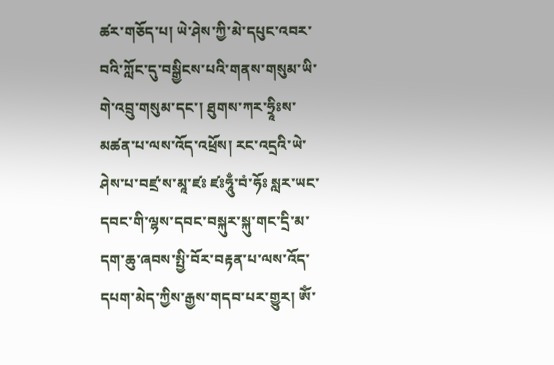ཚར་གཅོད་པ། ཡེ་ཤེས་ཀྱི་མེ་དཔུང་འབར་བའི་ཀློང་དུ་བསྒྱིངས་པའི་གནས་གསུམ་ཡི་གེ་འབྲུ་གསུམ་དང་། ཐུགས་ཀར་ཧྲཱིཿས་མཚན་པ་ལས་འོད་འཕྲོས། རང་འདྲའི་ཡེ་ཤེས་པ་བཛྲ་ས་མཱ་ཛཿ ཛཿཧཱུྃ་བཾ་ཧོཿ སླར་ཡང་དབང་གི་ལྷས་དབང་བསྐུར་སྐུ་གང་དྲི་མ་དག་ཆུ་ཞབས་སྤྱི་བོར་བརྟན་པ་ལས་འོད་དཔག་མེད་ཀྱིས་རྒྱས་གདབ་པར་གྱུར། ཨོཾ་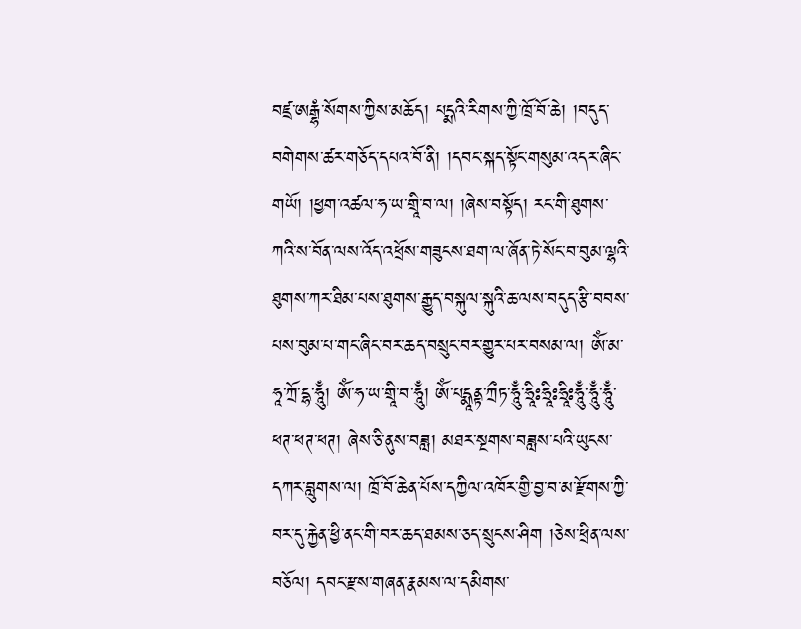བཛྲ་ཨརྒྷཾ་སོགས་ཀྱིས་མཆོད། པདྨའི་རིགས་ཀྱི་ཁྲོ་བོ་ཆེ། །བདུད་བགེགས་ཚར་གཅོད་དཔའ་བོ་ནི། །དབང་སྐད་སྟོང་གསུམ་འདར་ཞིང་གཡོ། །ཕྱག་འཚལ་ཧ་ཡ་གྲཱི་བ་ལ། །ཞེས་བསྟོད། རང་གི་ཐུགས་ཀའི་ས་བོན་ལས་འོད་འཕྲོས་གཟུངས་ཐག་ལ་ཞོན་ཏེ་སོང་བ་བུམ་ལྷའི་ཐུགས་ཀར་ཐིམ་པས་ཐུགས་རྒྱུད་བསྐུལ་སྐུའི་ཆ་ལས་བདུད་རྩི་བབས་པས་བུམ་པ་གང་ཞིང་བར་ཆད་བསྲུང་བར་གྱུར་པར་བསམ་ལ། ཨོཾ་མ་ཧཱ་ཀྲོ་དྷ་ཧཱུྃ། ཨོཾ་ཧ་ཡ་གྲཱི་བ་ཧཱུྃ། ཨོཾ་པདྨཱནྟ་ཀྲྀཏ་ཧཱུྃ་ཧྲཱིཿཧྲཱིཿཧྲཱིཿཧཱུྃ་ཧཱུྃ་ཧཱུྃ་ཕཊ་ཕཊ་ཕཊ། ཞེས་ཅི་ནུས་བཟླ། མཐར་སྔགས་བཟླས་པའི་ཡུངས་དཀར་བླུགས་ལ། ཁྲོ་བོ་ཆེན་པོས་དཀྱིལ་འཁོར་གྱི་བྱ་བ་མ་རྫོགས་ཀྱི་བར་དུ་རྐྱེན་ཕྱི་ནང་གི་བར་ཆད་ཐམས་ཅད་སྲུངས་ཤིག །ཅེས་ཕྲིན་ལས་བཅོལ། དབང་རྫས་གཞན་རྣམས་ལ་དམིགས་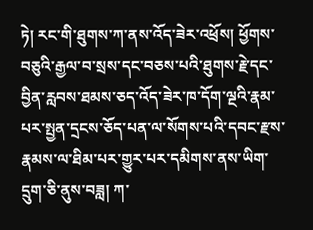ཏེ། རང་གི་ཐུགས་ཀ་ནས་འོད་ཟེར་འཕྲོས། ཕྱོགས་བཅུའི་རྒྱལ་བ་སྲས་དང་བཅས་པའི་ཐུགས་རྗེ་དང་བྱིན་རླབས་ཐམས་ཅད་འོད་ཟེར་ཁ་དོག་ལྔའི་རྣམ་པར་སྤྱན་དྲངས་ཅོད་པན་ལ་སོགས་པའི་དབང་རྫས་རྣམས་ལ་ཐིམ་པར་གྱུར་པར་དམིགས་ནས་ཡིག་དྲུག་ཅི་ནུས་བཟླ། ཀ་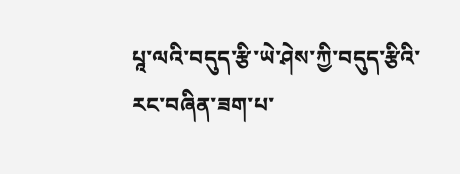པཱ་ལའི་བདུད་རྩི་ཡེ་ཤེས་ཀྱི་བདུད་རྩིའི་རང་བཞིན་ཟག་པ་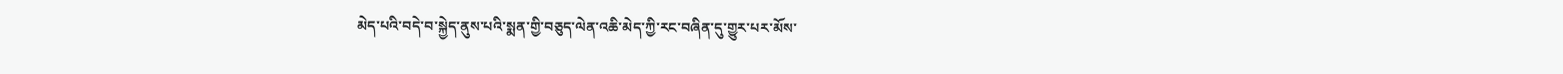མེད་པའི་བདེ་བ་སྐྱེད་ནུས་པའི་སྨན་གྱི་བཅུད་ལེན་འཆི་མེད་ཀྱི་རང་བཞིན་དུ་གྱུར་པར་མོས་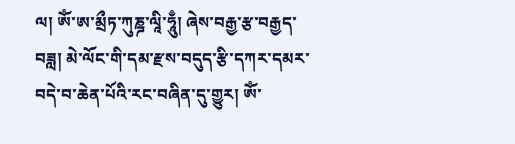ལ། ཨོཾ་ཨ་མྲྀཏ་ཀུཎྜ་ལཱི་ཧཱུྃ། ཞེས་བརྒྱ་རྩ་བརྒྱད་བཟླ། མེ་ལོང་གི་དམ་རྫས་བདུད་རྩི་དཀར་དམར་བདེ་བ་ཆེན་པོའི་རང་བཞིན་དུ་གྱུར། ཨོཾ་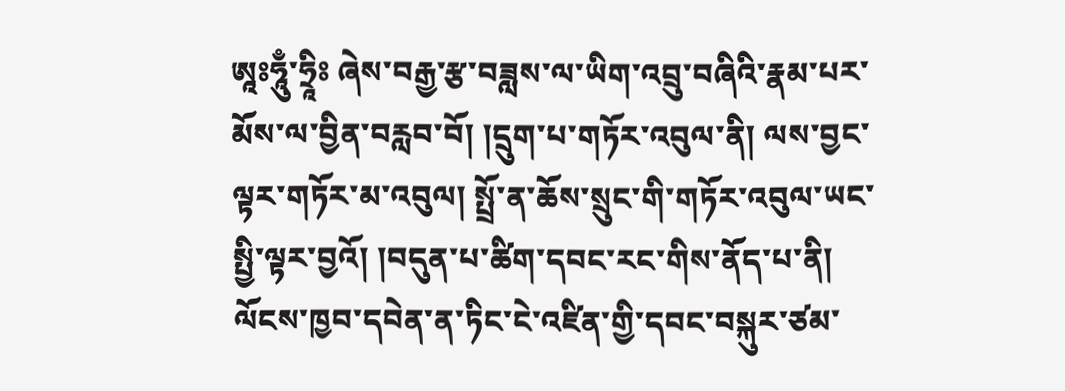ཨཱཿཧཱུྃ་ཧྲཱིཿ ཞེས་བརྒྱ་རྩ་བཟླས་ལ་ཡིག་འབྲུ་བཞིའི་རྣམ་པར་མོས་ལ་བྱིན་བརླབ་བོ། །དྲུག་པ་གཏོར་འབུལ་ནི། ལས་བྱང་ལྟར་གཏོར་མ་འབུལ། སྤྲོ་ན་ཆོས་སྲུང་གི་གཏོར་འབུལ་ཡང་སྤྱི་ལྟར་བྱའོ། །བདུན་པ་ཚིག་དབང་རང་གིས་ནོད་པ་ནི། ལོངས་ཁྱབ་དབེན་ན་ཏིང་ངེ་འཛིན་གྱི་དབང་བསྐུར་ཙམ་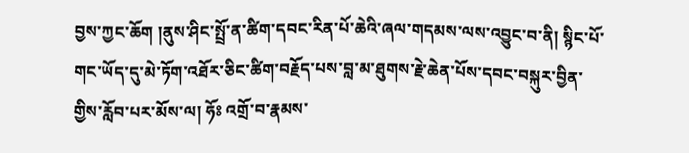བྱས་ཀྱང་ཆོག །ནུས་ཤིང་སྤྲོ་ན་ཚིག་དབང་རིན་པོ་ཆེའི་ཞལ་གདམས་ལས་འབྱུང་བ་ནི། སྙིང་པོ་གང་ཡོད་དུ་མེ་ཏོག་འཐོར་ཅིང་ཚིག་བརྗོད་པས་བླ་མ་ཐུགས་རྗེ་ཆེན་པོས་དབང་བསྐུར་བྱིན་གྱིས་རློབ་པར་མོས་ལ། ཧོཿ འགྲོ་བ་རྣམས་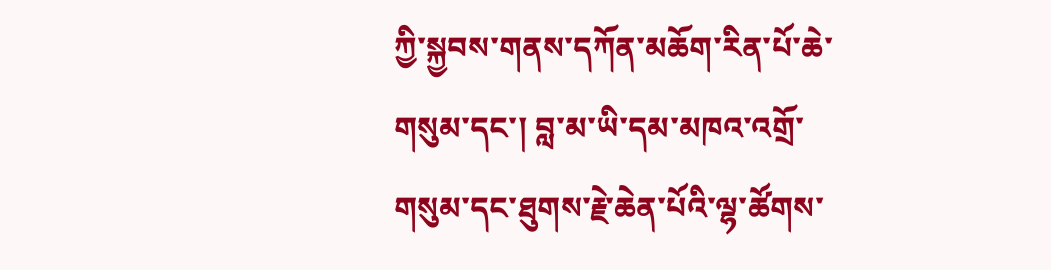ཀྱི་སྐྱབས་གནས་དཀོན་མཆོག་རིན་པོ་ཆེ་གསུམ་དང་། བླ་མ་ཡི་དམ་མཁའ་འགྲོ་གསུམ་དང་ཐུགས་རྗེ་ཆེན་པོའི་ལྷ་ཚོགས་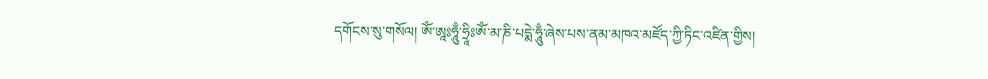དགོངས་སུ་གསོལ། ཨོཾ་ཨཱཿཧཱུྃ་ཧྲཱིཿཨོཾ་མ་ཎི་པདྨེ་ཧཱུྃ་ཞེས་པས་ནམ་མཁའ་མཛོད་ཀྱི་ཏིང་འཛིན་གྱིས།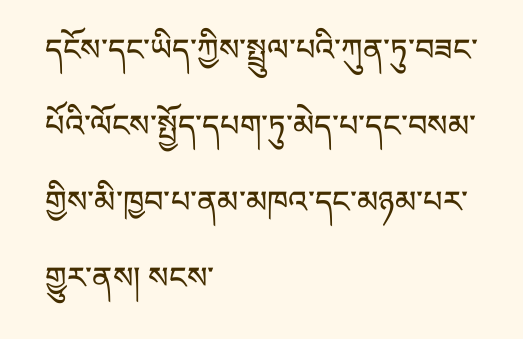དངོས་དང་ཡིད་ཀྱིས་སྤྲུལ་པའི་ཀུན་ཏུ་བཟང་པོའི་ལོངས་སྤྱོད་དཔག་ཏུ་མེད་པ་དང་བསམ་གྱིས་མི་ཁྱབ་པ་ནམ་མཁའ་དང་མཉམ་པར་གྱུར་ནས། སངས་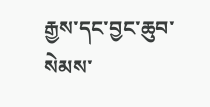རྒྱས་དང་བྱང་ཆུབ་སེམས་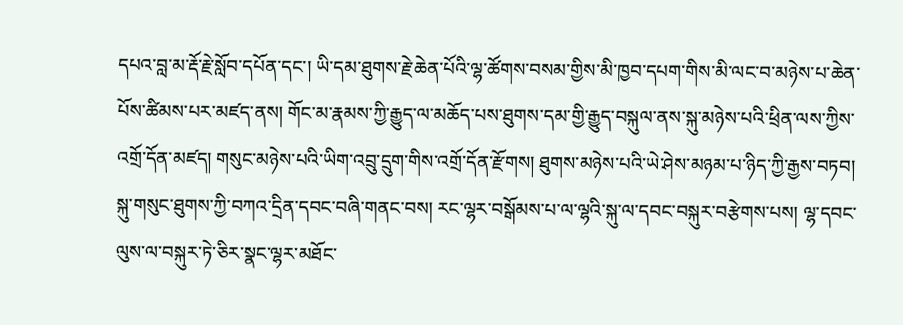དཔའ་བླ་མ་རྡོ་རྗེ་སློབ་དཔོན་དང་། ཡི་དམ་ཐུགས་རྗེ་ཆེན་པོའི་ལྷ་ཚོགས་བསམ་གྱིས་མི་ཁྱབ་དཔག་གིས་མི་ལང་བ་མཉེས་པ་ཆེན་པོས་ཚིམས་པར་མཛད་ནས། གོང་མ་རྣམས་ཀྱི་རྒྱུད་ལ་མཆོད་པས་ཐུགས་དམ་གྱི་རྒྱུད་བསྐུལ་ནས་སྐུ་མཉེས་པའི་ཕྲིན་ལས་ཀྱིས་འགྲོ་དོན་མཛད། གསུང་མཉེས་པའི་ཡིག་འབྲུ་དྲུག་གིས་འགྲོ་དོན་རྫོགས། ཐུགས་མཉེས་པའི་ཡེ་ཤེས་མཉམ་པ་ཉིད་ཀྱི་རྒྱས་བཏབ། སྐུ་གསུང་ཐུགས་ཀྱི་བཀའ་དྲིན་དབང་བཞི་གནང་བས། རང་ལྷར་བསྒོམས་པ་ལ་ལྷའི་སྐུ་ལ་དབང་བསྐུར་བརྩེགས་པས། ལྷ་དབང་ལུས་ལ་བསྐུར་ཏེ་ཅིར་སྣང་ལྷར་མཐོང་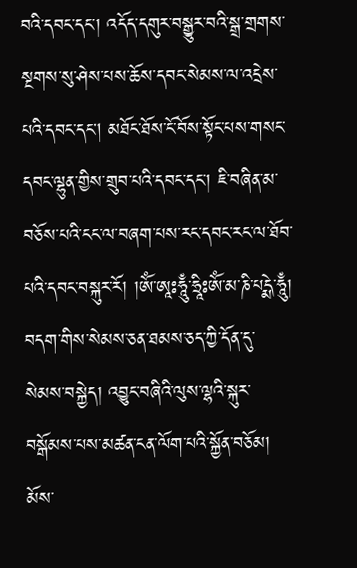བའི་དབང་དང་། འདོད་དགུར་བསྒྱུར་བའི་སྒྲ་གྲགས་སྔགས་སུ་ཤེས་པས་ཆོས་དབང་སེམས་ལ་འདྲེས་པའི་དབང་དང། མཐོང་ཐོས་ངོ་བོས་སྟོང་པས་གསང་དབང་ལྷུན་གྱིས་གྲུབ་པའི་དབང་དང་། ཇི་བཞིན་མ་བཅོས་པའི་ངང་ལ་བཞག་པས་རང་དབང་རང་ལ་ཐོབ་པའི་དབང་བསྐུར་རོ། །ཨོཾ་ཨཱཿཧཱུྃ་ཧྲཱིཿཨོཾ་མ་ཎི་པདྨེ་ཧཱུྃ། བདག་གིས་སེམས་ཅན་ཐམས་ཅད་ཀྱི་དོན་དུ་སེམས་བསྐྱེད། འབྱུང་བཞིའི་ལུས་ལྷའི་སྐུར་བསྒོམས་པས་མཚན་ངན་ལོག་པའི་སྐྱོན་བཅོམ། མོས་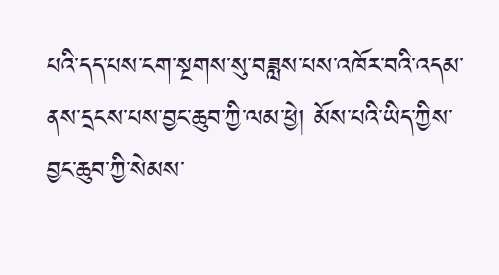པའི་དད་པས་ངག་སྔགས་སུ་བཟླས་པས་འཁོར་བའི་འདམ་ནས་དྲངས་པས་བྱང་ཆུབ་ཀྱི་ལམ་ཕྱེ། མོས་པའི་ཡིད་ཀྱིས་བྱང་ཆུབ་ཀྱི་སེམས་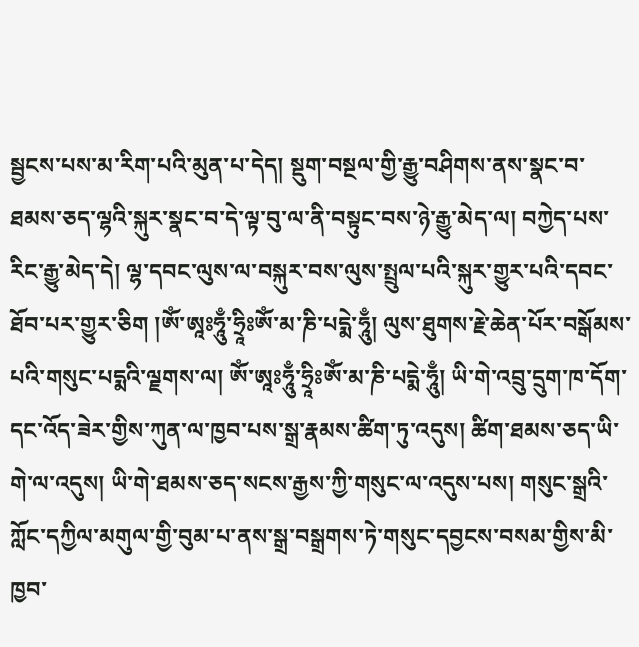སྦྱངས་པས་མ་རིག་པའི་མུན་པ་དེད། སྡུག་བསྔལ་གྱི་རྒྱུ་བཤིགས་ནས་སྣང་བ་ཐམས་ཅད་ལྷའི་སྐུར་སྣང་བ་དེ་ལྟ་བུ་ལ་ནི་བསྟུང་བས་ཉེ་རྒྱུ་མེད་ལ། བཀྱེད་པས་རིང་རྒྱུ་མེད་དེ། ལྷ་དབང་ལུས་ལ་བསྐུར་བས་ལུས་སྤྲུལ་པའི་སྐུར་གྱུར་པའི་དབང་ཐོབ་པར་གྱུར་ཅིག །ཨོཾ་ཨཱཿཧཱུྃ་ཧྲཱིཿཨོཾ་མ་ཎི་པདྨེ་ཧཱུྃ། ལུས་ཐུགས་རྗེ་ཆེན་པོར་བསྒོམས་པའི་གསུང་པདྨའི་ལྗགས་ལ། ཨོཾ་ཨཱཿཧཱུྃ་ཧྲཱིཿཨོཾ་མ་ཎི་པདྨེ་ཧཱུྃ། ཡི་གེ་འབྲུ་དྲུག་ཁ་དོག་དང་འོད་ཟེར་གྱིས་ཀུན་ལ་ཁྱབ་པས་སྒྲ་རྣམས་ཚིག་ཏུ་འདུས། ཚིག་ཐམས་ཅད་ཡི་གེ་ལ་འདུས། ཡི་གེ་ཐམས་ཅད་སངས་རྒྱས་ཀྱི་གསུང་ལ་འདུས་པས། གསུང་སྒྲའི་ཀློང་དཀྱིལ་མགུལ་གྱི་བུམ་པ་ནས་སྒྲ་བསྒྲགས་ཏེ་གསུང་དབྱངས་བསམ་གྱིས་མི་ཁྱབ་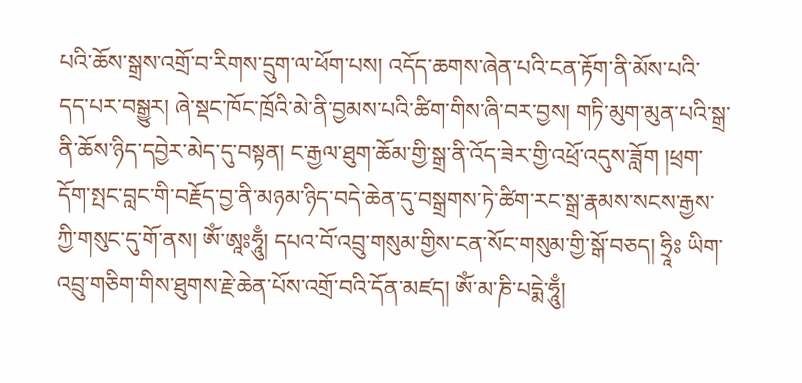པའི་ཆོས་སྒྲས་འགྲོ་བ་རིགས་དྲུག་ལ་ཕོག་པས། འདོད་ཆགས་ཞེན་པའི་ངན་རྟོག་ནི་མོས་པའི་དད་པར་བསྒྱུར། ཞེ་སྡང་ཁོང་ཁྲོའི་མེ་ནི་བྱམས་པའི་ཚིག་གིས་ཞི་བར་བྱས། གཏི་མུག་མུན་པའི་སྒྲ་ནི་ཆོས་ཉིད་དབྱེར་མེད་དུ་བསྟན། ང་རྒྱལ་ཐུག་ཆོམ་གྱི་སྒྲ་ནི་འོད་ཟེར་གྱི་འཕྲོ་འདུས་ཟློག །ཕྲག་དོག་སྤང་བླང་གི་བརྗོད་བྱ་ནི་མཉམ་ཉིད་བདེ་ཆེན་དུ་བསྒྲགས་ཏེ་ཚིག་རང་སྒྲ་རྣམས་སངས་རྒྱས་ཀྱི་གསུང་དུ་གོ་ནས། ཨོཾ་ཨཱཿཧཱུྃ། དཔའ་བོ་འབྲུ་གསུམ་གྱིས་ངན་སོང་གསུམ་གྱི་སྒོ་བཅད། ཧྲཱིཿ ཡིག་འབྲུ་གཅིག་གིས་ཐུགས་རྗེ་ཆེན་པོས་འགྲོ་བའི་དོན་མཛད། ཨོཾ་མ་ཎི་པདྨེ་ཧཱུྃ།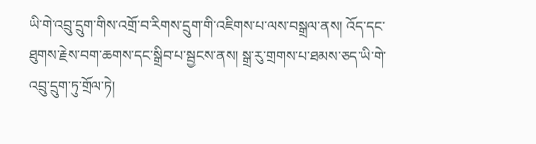ཡི་གེ་འབྲུ་དྲུག་གིས་འགྲོ་བ་རིགས་དྲུག་གི་འཇིགས་པ་ལས་བསྒྲལ་ནས། འོད་དང་ཐུགས་རྗེས་བག་ཆགས་དང་སྒྲིབ་པ་སྦྱངས་ནས། སྒྲ་རུ་གྲགས་པ་ཐམས་ཅད་ཡི་གེ་འབྲུ་དྲུག་ཏུ་གྲོལ་ཏེ།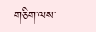གཅིག་ལས་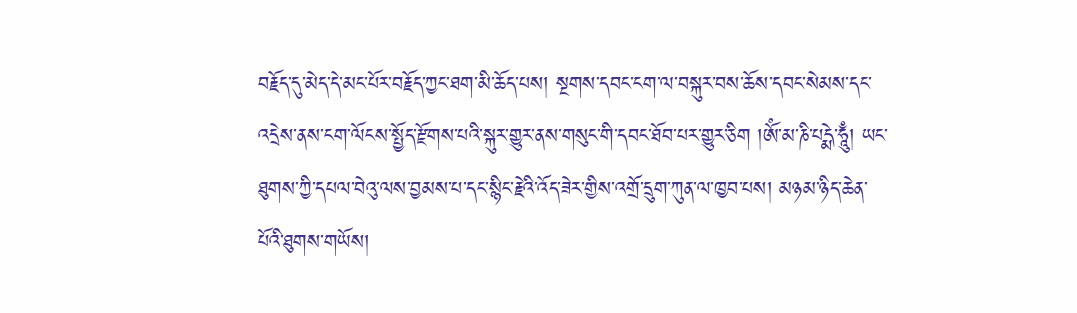བརྗོད་དུ་མེད་དེ་མང་པོར་བརྗོད་ཀྱང་ཐག་མི་ཆོད་པས། སྔགས་དབང་ངག་ལ་བསྐུར་བས་ཆོས་དབང་སེམས་དང་འདྲེས་ནས་ངག་ལོངས་སྤྱོད་རྫོགས་པའི་སྐུར་གྱུར་ནས་གསུང་གི་དབང་ཐོབ་པར་གྱུར་ཅིག །ཨོཾ་མ་ཎི་པདྨེ་ཧཱུྃ། ཡང་ཐུགས་ཀྱི་དཔལ་བེའུ་ལས་བྱམས་པ་དང་སྙིང་རྗེའི་འོད་ཟེར་གྱིས་འགྲོ་དྲུག་ཀུན་ལ་ཁྱབ་པས། མཉམ་ཉིད་ཆེན་པོའི་ཐུགས་གཡོས།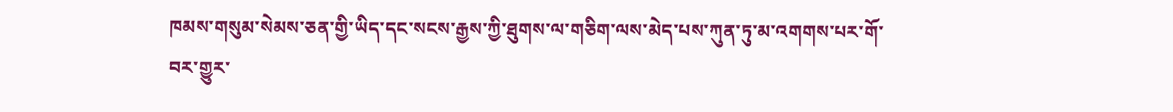ཁམས་གསུམ་སེམས་ཅན་གྱི་ཡིད་དང་སངས་རྒྱས་ཀྱི་ཐུགས་ལ་གཅིག་ལས་མེད་པས་ཀུན་ཏུ་མ་འགགས་པར་གོ་བར་གྱུར་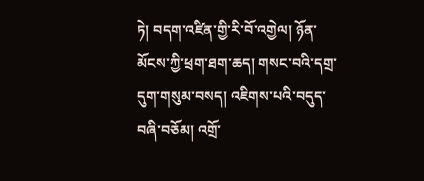ཏེ། བདག་འཛིན་གྱི་རི་བོ་འགྱེལ། ཉོན་མོངས་ཀྱི་ཕྲག་ཐག་ཆད། གསང་བའི་དགྲ་དུག་གསུམ་བསད། འཇིགས་པའི་བདུད་བཞི་བཅོམ། འགྲོ་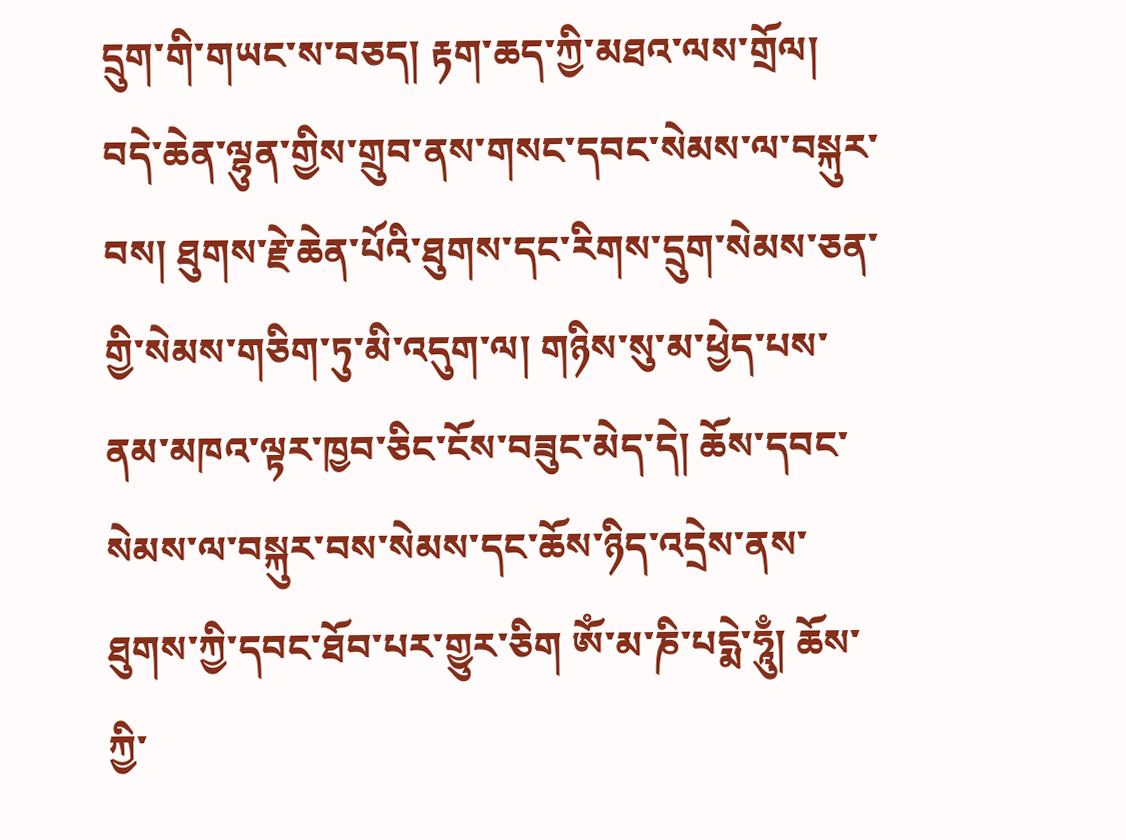དྲུག་གི་གཡང་ས་བཅད། རྟག་ཆད་ཀྱི་མཐའ་ལས་གྲོལ། བདེ་ཆེན་ལྷུན་གྱིས་གྲུབ་ནས་གསང་དབང་སེམས་ལ་བསྐུར་བས། ཐུགས་རྗེ་ཆེན་པོའི་ཐུགས་དང་རིགས་དྲུག་སེམས་ཅན་གྱི་སེམས་གཅིག་ཏུ་མི་འདུག་ལ། གཉིས་སུ་མ་ཕྱེད་པས་ནམ་མཁའ་ལྟར་ཁྱབ་ཅིང་ངོས་བཟུང་མེད་དེ། ཆོས་དབང་སེམས་ལ་བསྐུར་བས་སེམས་དང་ཆོས་ཉིད་འདྲེས་ནས་ཐུགས་ཀྱི་དབང་ཐོབ་པར་གྱུར་ཅིག ཨོཾ་མ་ཎི་པདྨེ་ཧཱུྃ། ཆོས་ཀྱི་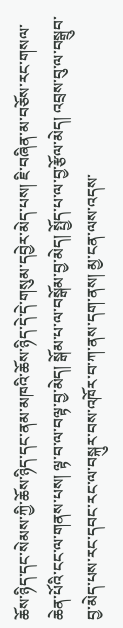ཆོས་ཉིད་དང་སེམས་ཀྱི་ཆོས་ཉིད་དང་ནམ་མཁའི་ཆོས་ཉིད་དེ་དེ་གསུམ་དབྱེར་མེད་པས། ཇི་བཞིན་མ་བཅོས་རང་གསལ་ཆེན་པོའི་ངང་ལ་གནས་པས། ལྟ་བ་ལ་བལྟ་བྱ་མེད། སྒོམ་པ་ལ་བསྒོམ་བྱ་མེད། སྤྱོད་པ་ལ་བྱ་རྩོལ་མེད། འབྲས་བུ་ལ་བསྒྲུབ་བྱ་མེད་པས་རང་དབང་རང་ལ་བསྐུར་བས་འཁོར་བ་ཀ་ནས་དག་ནས། མྱ་ངན་ལས་འདས་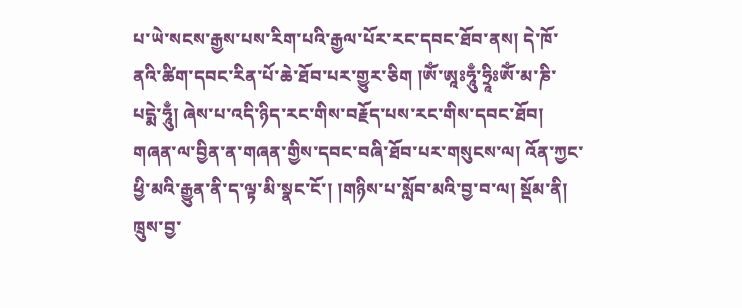པ་ཡེ་སངས་རྒྱས་པས་རིག་པའི་རྒྱལ་པོར་རང་དབང་ཐོབ་ནས། དེ་ཁོ་ནའི་ཚིག་དབང་རིན་པོ་ཆེ་ཐོབ་པར་གྱུར་ཅིག །ཨོཾ་ཨཱཿཧཱུྃ་ཧྲཱིཿཨོཾ་མ་ཎི་པདྨེ་ཧཱུྃ། ཞེས་པ་འདི་ཉིད་རང་གིས་བརྗོད་པས་རང་གིས་དབང་ཐོབ། གཞན་ལ་བྱིན་ན་གཞན་གྱིས་དབང་བཞི་ཐོབ་པར་གསུངས་ལ། འོན་ཀྱང་ཕྱི་མའི་རྒྱུན་ནི་ད་ལྟ་མི་སྣང་ངོ་། །གཉིས་པ་སློབ་མའི་བྱ་བ་ལ། སྡོམ་ནི། ཁྲུས་བྱ་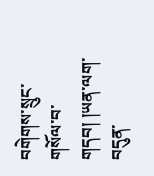བགེགས་སྲུང་གསོལ་བ་གདབ། །ཡན་ལག་བདུན་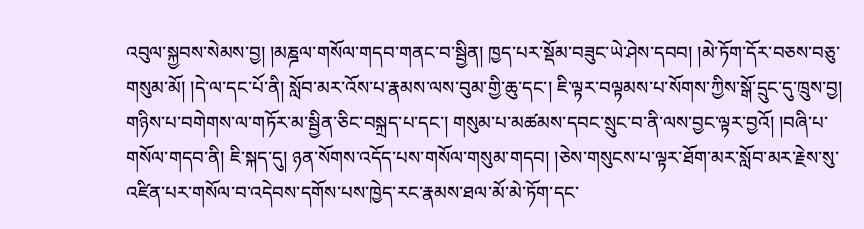འབུལ་སྐྱབས་སེམས་བྱ། །མཎྜལ་གསོལ་གདབ་གནང་བ་སྦྱིན། ཁྱད་པར་སྡོམ་བཟུང་ཡེ་ཤེས་དབབ། །མེ་ཏོག་དོར་བཅས་བཅུ་གསུམ་མོ། །དེ་ལ་དང་པོ་ནི། སློབ་མར་འོས་པ་རྣམས་ལས་བུམ་གྱི་ཆུ་དང་། ཇི་ལྟར་བལྟམས་པ་སོགས་ཀྱིས་སྒོ་དྲུང་དུ་ཁྲུས་བྱ། གཉིས་པ་བགེགས་ལ་གཏོར་མ་སྦྱིན་ཅིང་བསྐྲད་པ་དང་། གསུམ་པ་མཚམས་དབང་སྲུང་བ་ནི་ལས་བྱང་ལྟར་བྱའོ། །བཞི་པ་གསོལ་གདབ་ནི། ཇི་སྐད་དུ། ཉན་སོགས་འདོད་པས་གསོལ་གསུམ་གདབ། །ཅེས་གསུངས་པ་ལྟར་ཐོག་མར་སློབ་མར་རྗེས་སུ་འཛིན་པར་གསོལ་བ་འདེབས་དགོས་པས་ཁྱེད་རང་རྣམས་ཐལ་མོ་མེ་ཏོག་དང་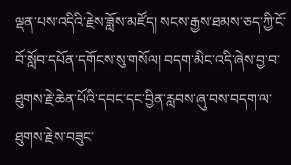ལྡན་པས་འདིའི་རྗེས་ཟློས་མཛོད། སངས་རྒྱས་ཐམས་ཅད་ཀྱི་ངོ་བོ་སློབ་དཔོན་དགོངས་སུ་གསོལ། བདག་མིང་འདི་ཞེས་བྱ་བ་ཐུགས་རྗེ་ཆེན་པོའི་དབང་དང་བྱིན་རླབས་ཞུ་བས་བདག་ལ་ཐུགས་རྗེས་བཟུང་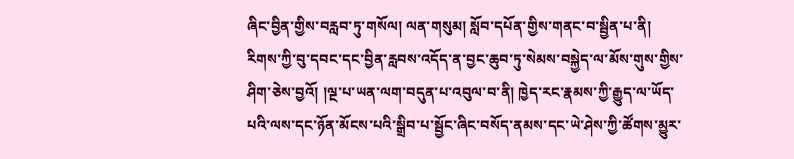ཞིང་བྱིན་གྱིས་བརླབ་ཏུ་གསོལ། ལན་གསུམ། སློབ་དཔོན་གྱིས་གནང་བ་སྦྱིན་པ་ནི། རིགས་ཀྱི་བུ་དབང་དང་བྱིན་རླབས་འདོད་ན་བྱང་ཆུབ་ཏུ་སེམས་བསྐྱེད་ལ་མོས་གུས་གྱིས་ཤིག་ཅེས་བྱའོ། །ལྔ་པ་ཡན་ལག་བདུན་པ་འབུལ་བ་ནི། ཁྱེད་རང་རྣམས་ཀྱི་རྒྱུད་ལ་ཡོད་པའི་ལས་དང་ཉོན་མོངས་པའི་སྒྲིབ་པ་སྦྱོང་ཞིང་བསོད་ནམས་དང་ཡེ་ཤེས་ཀྱི་ཚོགས་མྱུར་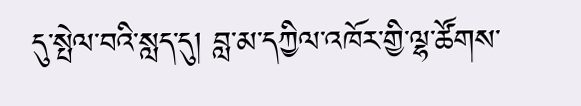དུ་སྤེལ་བའི་སླད་དུ། བླ་མ་དཀྱིལ་འཁོར་གྱི་ལྷ་ཚོགས་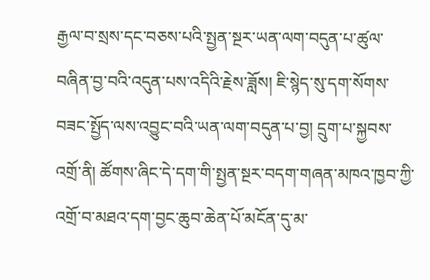རྒྱལ་བ་སྲས་དང་བཅས་པའི་སྤྱན་སྔར་ཡན་ལག་བདུན་པ་ཚུལ་བཞིན་བྱ་བའི་འདུན་པས་འདིའི་རྗེས་ཟློས། ཇི་སྙེད་སུ་དག་སོགས་བཟང་སྤྱོད་ལས་འབྱུང་བའི་ཡན་ལག་བདུན་པ་བྱ། དྲུག་པ་སྐྱབས་འགྲོ་ནི། ཚོགས་ཞིང་དེ་དག་གི་སྤྱན་སྔར་བདག་གཞན་མཁའ་ཁྱབ་ཀྱི་འགྲོ་བ་མཐའ་དག་བྱང་ཆུབ་ཆེན་པོ་མངོན་དུ་མ་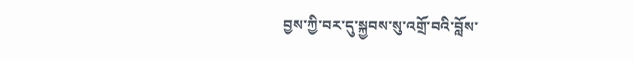བྱས་ཀྱི་བར་དུ་སྐྱབས་སུ་འགྲོ་བའི་བློས་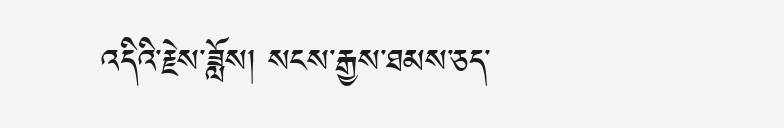འདིའི་རྗེས་ཟློས། སངས་རྒྱས་ཐམས་ཅད་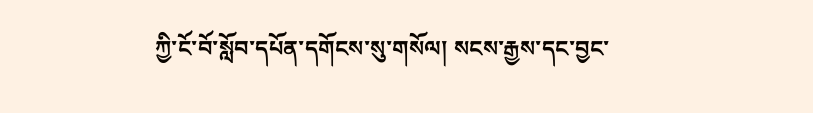ཀྱི་ངོ་བོ་སློབ་དཔོན་དགོངས་སུ་གསོལ། སངས་རྒྱས་དང་བྱང་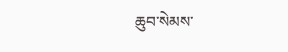ཆུབ་སེམས་